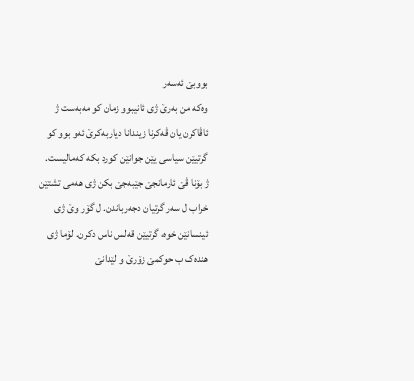بووبێ ئەسەر
وەکە من بەرێ ژی ئانیبوو زمان کو مەبەست ژ ئاڤاکرن یان ڤەکرنا زیندانا دیاربەکرێ ئەو بوو کو گرتیێن سیاسی یێن جوانێن کورد بکە کەمالیست.
ژ بۆنا ڤێ ئارمانجێ جێبەجێ بکن ژی ھەمی تشتێن خراب ل سەر گرتیان دجەرباندن. ل گۆر وێ ژی ئینسانێن خوە، گرتیێن قەلس ناس دکرن. لۆما ژی ھندەک ب حوکمێ زۆرێ و لێدانێ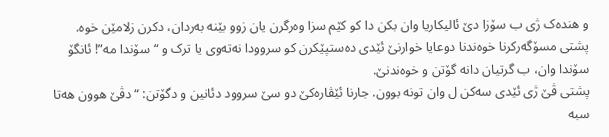و ھندەک ژی ب سۆزا دێ ئالیکاریا وان بکن دا کو کێم سزا وەرگرن یان زوو بێنە بەردان، دکرن زلامێن خوە.
پشتی مسۆگەرکرنا خوەندنا دوعایا خوارنێ ئێدی دەستپێکرن کو سروودا نەتەوی یا ترک و “سۆندا مە”! ئانگۆ سۆندا وان، ب گرتیان دانە گۆتن و خوەندنێ.
پشتی ڤێ ژی ئێدی سەکن ل وان تونە بوون. جارنا ئێڤارەکێ دو سێ سروود دئانین و دگۆتن: “دڤێ ھوون ھەتا سبە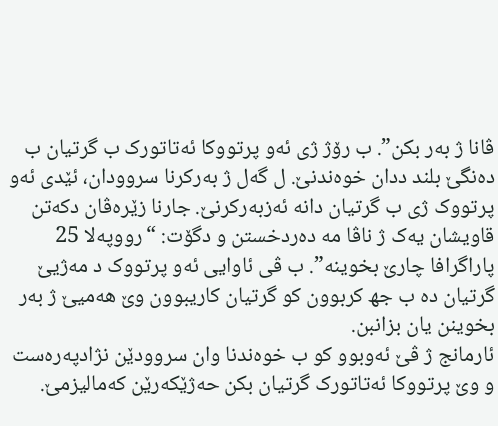ڤانا ژ بەر بکن”. ب رۆژ ژی ئەو پرتووکا ئەتاتورک ب گرتیان ب دەنگێ بلند ددان خوەندنێ. ل گەل ژ بەرکرنا سروودان، ئێدی ئەو پرتووک ژی ب گرتیان دانە ئەزبەرکرنێ. جارنا زێرەڤان دکەتن قاویشان یەک ژ ناڤا مە دەردخستن و دگۆت: “رووپەلا 25 پاراگرافا چارێ بخوینە”. ب ڤی ئاوایی ئەو پرتووک د مەژیێ گرتیان دە ب جھ کربوون کو گرتیان کاریبوون وێ ھەمیێ ژ بەر بخوینن یان بزانبن.
ئارمانج ژ ڤێ ئەوبوو کو ب خوەندنا وان سروودێن نژادپەرەست و وێ پرتووکا ئەتاتورک گرتیان بکن حەژێکەرێن کەمالیزمێ.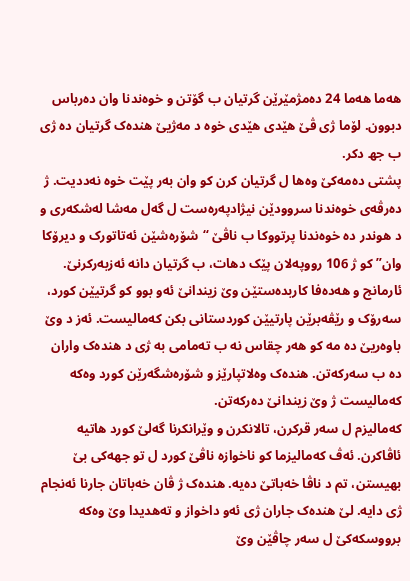ھەما ھەما 24 دەمژمێرێن گرتیان ب گۆتن و خوەندنا وان دەرباس دبوون. لۆما ژی ڤێ ھێدی ھێدی خوە د مەژیێ ھندەک گرتیان دە ژی ب جھ دکر.
پشتی دەمەکێ وەھا ل گرتیان کرن کو وان بەر پێت خوە نەددیت. ژ دەرڤەی خوەندنا سروودێن نیژادپەرەست ل گەل مەشا لەشکەری و د ھوندر دە خوەندنا پرتووکا ب ناڤێ “شۆرەشێن ئەتاتورک و دیرۆکا وان” کو ژ 106 رووپەلان پێک دھات، ب گرتیان دانە ئەزبەرکرنێ.
ئارمانج و ھەدەفا کاربدەستێن وێ زیندانێ ئەو بوو کو گرتیێن کورد، سەرۆک و رێڤەبرێن پارتیێن کوردستانی بکن کەمالیست. ئەز د وێ باوەریێ دە مە کو ھەر چقاس نە ب تەمامی بە ژی د ھندەک واران دە ب سەرکەتن. ھندەک وەلاتپارێز و شۆرەشگەرێن کورد وەکە کەمالیست ژ وێ زیندانێ دەرکەتن.
کەمالیزم ل سەر قرکرن، تالانکرن و وێرانکرنا گەلێ کورد ھاتیە ئاڤاکرن. ئەڤ کەمالیزما کو ناخوازە ناڤێ کورد ل تو جھەکی بێ بھیستن، تم د ناڤا خەباتێ دەیە. ھندەک ژ ڤان خەباتان جارنا ئەنجام ژی دایە. لێ ھندەک جاران ژی ئەو داخواز و تەھدیدا وێ وەکە برووسکەکێ ل سەر چاڤێن وێ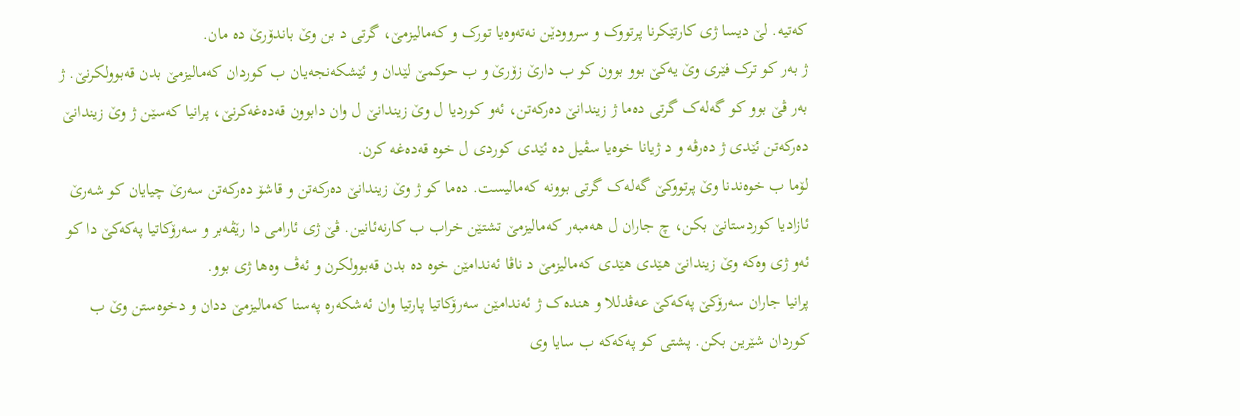کەتیە. لێ دیسا ژی کارتێکرنا پرتووک و سروودێن نەتەوەیا تورک و کەمالیزمێ، گرتی د بن وێ باندۆرێ دە مان.
ژ بەر کو ترک فێری وێ یەکێ بوو بوون کو ب دارێ زۆرێ و ب حوکمێ لێدان و ئێشکەنجەیان ب کوردان کەمالیزمێ بدن قەبوولکرنێ. ژ بەر ڤێ بوو کو گەلەک گرتی دەما ژ زیندانێ دەرکەتن، ئەو کوردیا ل وێ زیندانێ ل وان دابوون قەدەغەکرنێ، پرانیا کەسێن ژ وێ زیندانێ دەرکەتن ئێدی ژ دەرڤە و د ژیانا خوەیا سڤیل دە ئێدی کوردی ل خوە قەدەغە کرن.
لۆما ب خوەندنا وێ پرتووکێ گەلەک گرتی بوونە کەمالیست. دەما کو ژ وێ زیندانێ دەرکەتن و قاشۆ دەرکەتن سەرێ چیایان کو شەرێ ئازادیا کوردستانێ بکن، چ جاران ل ھەمبەر کەمالیزمێ تشتێن خراب ب کارنەئانین. ڤێ ژی ئارامی دا رێڤەبر و سەرۆکاتیا پەکەکێ دا کو ئەو ژی وەکە وێ زیندانێ ھێدی ھێدی کەمالیزمێ د ناڤا ئەندامێن خوە دە بدن قەبوولکرن و ئەڤ وەھا ژی بوو.
پرانیا جاران سەرۆکێ پەکەکێ عەڤدللا و ھندەک ژ ئەندامێن سەرۆکاتیا پارتیا وان ئەشکەرە پەسنا کەمالیزمێ ددان و دخوەستن وێ ب کوردان شێرین بکن. پشتی کو پەکەکە ب سایا وی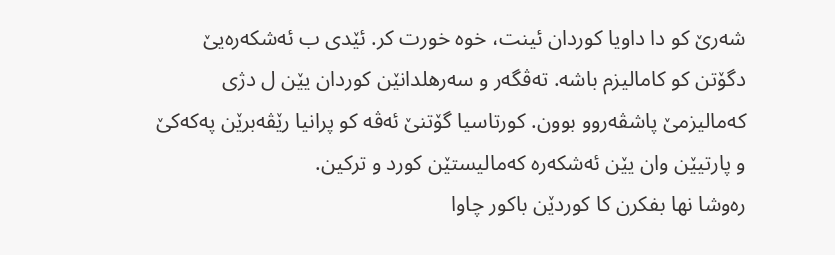شەرێ کو دا داویا کوردان ئینت، خوە خورت کر. ئێدی ب ئەشکەرەیێ دگۆتن کو کامالیزم باشە. تەڤگەر و سەرھلدانێن کوردان یێن ل دژی کەمالیزمێ پاشڤەروو بوون. کورتاسیا گۆتنێ ئەڤە کو پرانیا رێڤەبرێن پەکەکێ و پارتیێن وان یێن ئەشکەرە کەمالیستێن کورد و ترکین.
رەوشا نھا بفکرن کا کوردێن باکور چاوا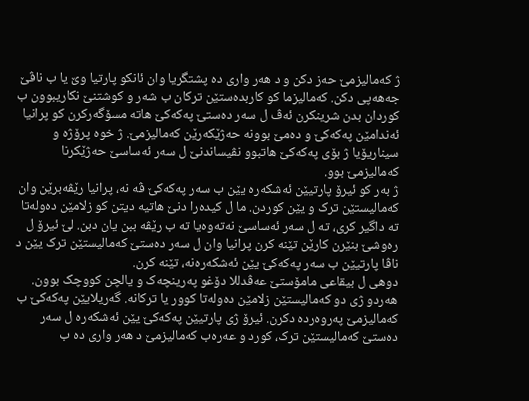ژ کەمالیزمێ حەز دکن و د ھەر واری دە پشتگریا وان ئانکو پارتیا وێ یا ب ناڤێ جەهەپی دکن. کەمالیزما کو کاربدەستێن ترکان ب شەر و کوشتنێ نکاریبوون ب کوردان بدن شرینکرن ئەڤ ل سەر دەستێ پەکەکێ ھاتە مسۆگەرکرن کو پرانیا ئەندامێن پەکەکێ و دەمێ بوونە حەژێکەرێن کەمالیزمێ. ژ خوە پرۆژە و سیناریۆیا ژ بۆی پەکەکێ ھاتبوو نڤیساندنێ ل سەر ئەساسێ حەژێکرنا کەمالیزمێ بوو.
ژ بەر کو ئیرۆ پارتیێن ئەشکەرە یێن ب سەر پەکەکێ ڤە نە، پرانیا رێڤەبرێن وان کەمالیستێن ترک و یێن کوردن. ما ل کیدەرا دنێ ھاتیە دیتن کو زلامێن دەولەتا تە داگیر کری، تە ل سەر ئەساسێ نەتەوەیا تە ب رێڤە ببن یان دبن. لێ ئیرۆ ل رەوشێ بنێرن کارێن تێنە کرن پرانیا وان ل سەر دەستێ کەمالیستێن ترک یێن د ناڤا پارتیێن ب سەر پەکەکێ یێن ئەشکەرەنە، تێنە کرن.
دوهی ل بیقاعی مامۆستێ عەڤدللا دۆغو پەرینچەک و یالچن کووچک بوون. ھەردو ژی دو کەمالیستێن زلامێن دەولەتا کوور یا ترکانە. گەریلایێن پەکەکێ ب کەمالیزمێ پەروەردە دکرن. ئیرۆ ژی پارتیێن پەکەکێ یێن ئەشکەرە ل سەر دەستێ کەمالیستێن ترک، کورد و عەرەب کەمالیزمێ د ھەر واری دە ب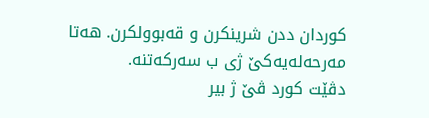کوردان ددن شرینکرن و قەبوولکرن. ھەتا مەرحەلەیەکێ ژی ب سەرکەتنە.
دڤێت کورد ڤێ ژ بیر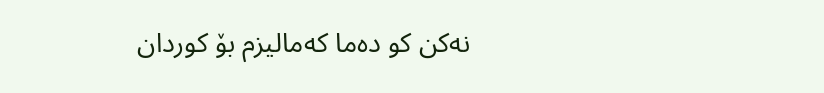نەکن کو دەما کەمالیزم بۆ کوردان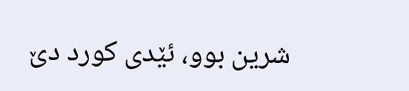شرین بوو، ئێدی کورد دێ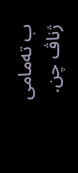ب تەمامی ژناڤ چن.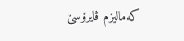کەمالیزم ڤایرۆسێ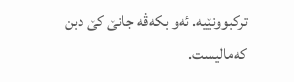ترکبوونێیە. ئەو بکەڤە جانێ کێ دبن کەمالیست.